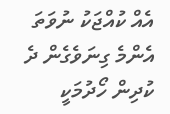އެއް ކުއްޖަކު ނުވަތަ އެންމެ ގިނަވެގެން ދެ ކުދިން ހޯދުމަކީ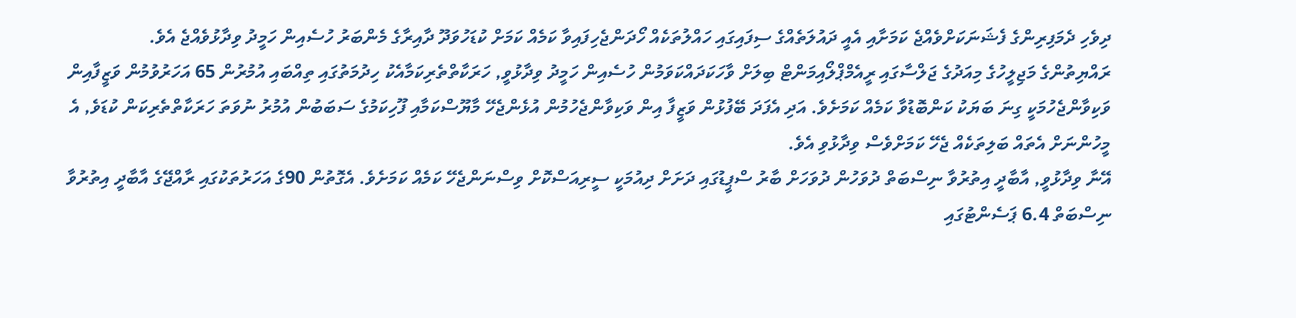ދިވެހި ދެމަފިރިންގެ ފެޝަނަކަށްވެއްޖެ ކަމަށާއި އެއީ ދައުލަތެއްގެ ސިފައިގައި ހައްލުތަކެއް ހޯދަންޖެހިފައިވާ ކަމެއް ކަމަށް ކުޑަހުވަދޫ ދާއިރާގެ މެންބަރު ހުސެއިން ހަމީދު ވިދާޅުވެއްޖެ އެވެ.
ރައްޔިތުންގެ މަޖިލީހުގެ މިއަދުގެ ޖަލްސާގައި ރީއެމްޕްލޯއިމަންޓް ބިލަށް ވާހަކަދައްކަވަމުން ހުސެއިން ހަމީދު ވިދާޅުވީ, ހަރަކާތްތެރިކަމާއެކު ހިދުމަތުގައި ތިއްބައި އުމުރުން 65 އަހަރުވުމުން ވަޒީފާއިން ވަކިވާންޖެހުމަކީ ގިނަ ބަޔަކު ކަންބޮޑުވާ ކަމެއް ކަމަށެވެ. އަދި އެފަދަ ބޭފުޅުން ވަޒީފާ އިން ވަކިވާންޖެހުމުން އުޅެންޖެހޭ މާޔޫސްކަމާއި ފޫހިކަމުގެ ސަބަބުން އުމުރު ނުވަތަ ހަރަކާތްތެރިކަން ކުޑަވެ, އެ މީހުންނަށް އެތައް ބަލިތަކެއް ޖެހޭ ކަމަށްވެސް ވިދާޅުވި އެވެ.
އޭނާ ވިދާޅުވީ, އާބާދީ އިތުރުވާ ނިސްބަތް ދުވަހުން ދުވަހަށް ބާރު ސްޕީޑުގައި ދަށަށް ދިއުމަކީ ސީރިއަސްކޮށް ވިސްނަންޖެހޭ ކަމެއް ކަމަށެވެ. އެގޮތުން 90ގެ އަހަރުތަކުގައި ރާއްޖޭގެ އާބާދީ އިތުރުވާ ނިސްބަތް 6.4 ޕަސެންޓުގައި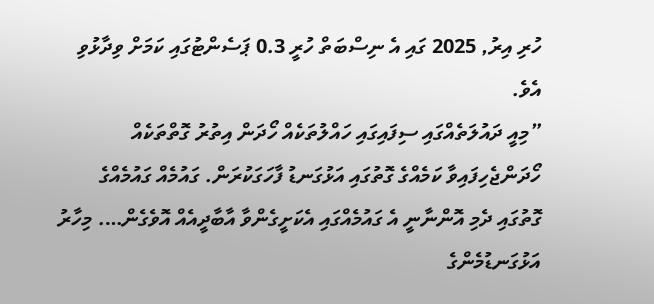ހުރި އިރު, 2025 ގައި އެ ނިސްބަތް ހުރީ 0.3 ޕަސެންޓުގައި ކަމަށް ވިދާޅުވި އެވެ.
”މިއީ ދައުލަތެއްގައި ސިފައިގައި ހައްލުތަކެއް ހޯދަން އިތުރު ގޮތްތަކެއް ހޯދަންޖެހިފައިވާ ކަމެއްގެ ގޮތުގައި އަޅުގަނޑު ފާހަގަކުރަން. ގައުމެއް ގައުމެއްގެ ގޮތުގައި ދެމި އޮންނާނީ އެ ގައުމެއްގައި އެކަށީގެންވާ އާބާދީއެއް އޮވެގެން…. މިހާރު އަޅުގަނޑުމެންގެ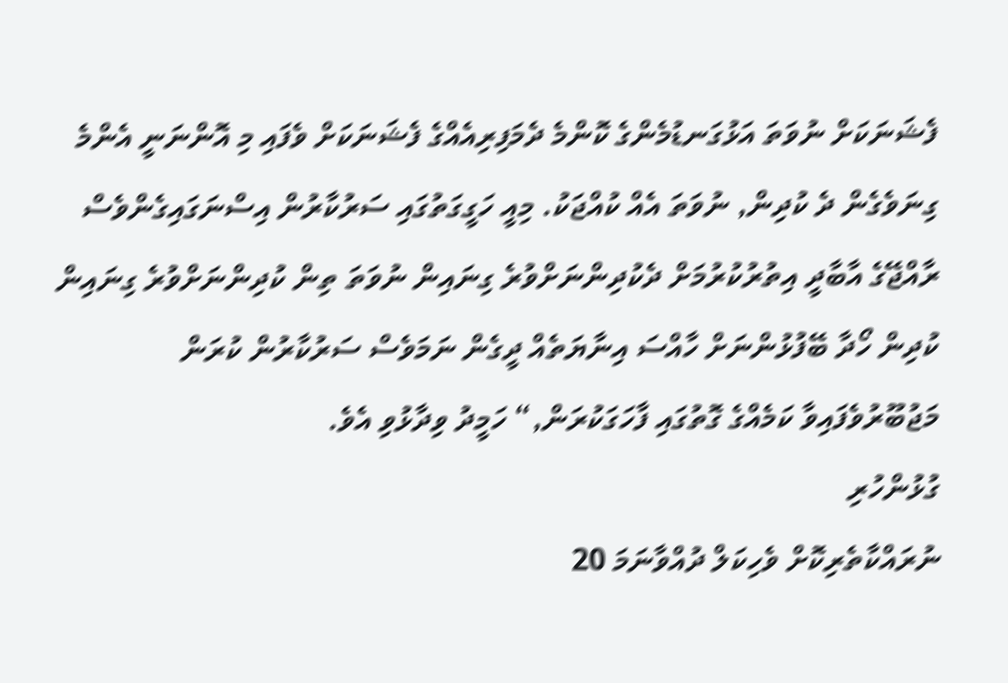ފެޝަނަކަށް ނުވަތަ އަޅުގަނޑުމެންގެ ކޮންމެ ދެމަފިރިއެއްގެ ފެޝަނަކަށް ވެފައި މި އޮންނަނީ އެންމެ ގިނަވެގެން ދެ ކުދިން, ނުވަތަ އެއް ކުއްޖަކު. މިއީ ހަގީގަތުގައި ސަރުކާރުން އިސްނަގައިގެންވެސް ރާއްޖޭގެ އާބާދީ އިތުރުކުރުމަށް ދެކުދިންނަށްވުރެ ގިނައިން ނުވަތަ ތިން ކުދިންނަށްވުރެ ގިނައިން ކުދިން ހޯދާ ބޭފުޅުންނަށް ހާއްސަ އިނާޔަތެއް ދީގެން ނަމަވެސް ސަރުކާރުން ކުރަން މަޖުބޫރުވެފައިވާ ކަމެއްގެ ގޮތުގައި ފާހަގަކުރަން,“ ހަމީދު ވިދާޅުވި އެވެ.
ގުޅުންހުރި
ނުރައްކާތެރިކޮށް ވެހިކަލް ދުއްވާނަމަ 20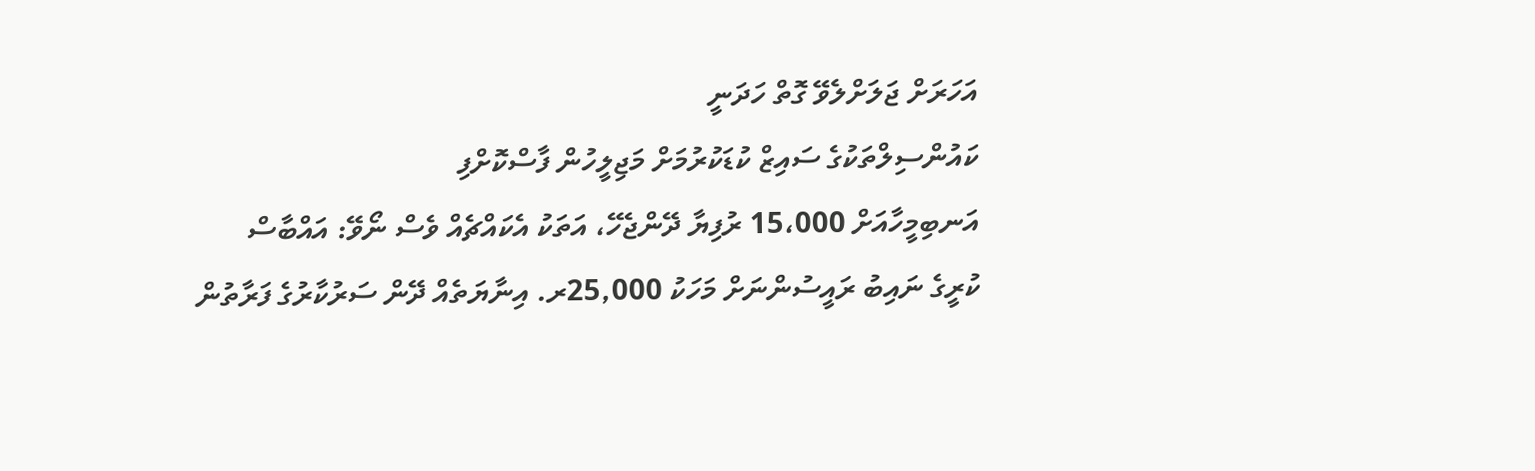އަހަރަށް ޖަލަށްލެވޭ ގޮތް ހަދަނީ
ކައުންސިލްތަކުގެ ސައިޒް ކުޑަކުރުމަށް މަޖިލީހުން ފާސްކޮށްފި
އަނބިމީހާއަށް 15،000 ރުފިޔާ ދޭންޖެހޭ، އަތަކު އެކައްޗެއް ވެސް ނޯވޭ: އައްބާސް
ކުރީގެ ނައިބު ރައީސުންނަށް މަހަކު 25,000ރ. އިނާޔަތެއް ދޭން ސަރުކާރުގެ ފަރާތުން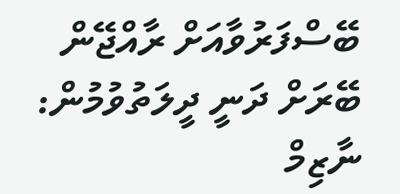ބޭސްފަރުވާއަށް ރާއްޖޭން ބޭރަށް ދަނީ ދީލަތުވުމުން: ނާޒިމް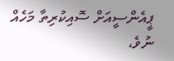ޕީއެންސީއަށް ސޮއިކުރިތާ މަހެއް ނުވެ،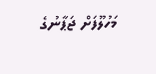މަހުލޫފަށް ޖަޕާނުގެ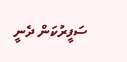ސަފީރުކަން ދެނީ